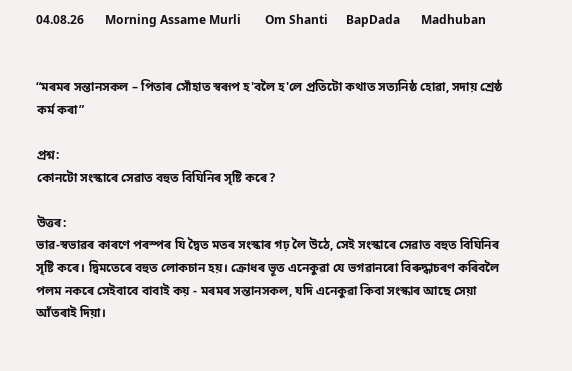04.08.26       Morning Assame Murli        Om Shanti      BapDada       Madhuban


“মৰমৰ সন্তানসকল – পিতাৰ সোঁহাত স্বৰূপ হ'বলৈ হ'লে প্ৰতিটো কথাত সত্যনিষ্ঠ হোৱা, সদায় শ্ৰেষ্ঠ কর্ম কৰা”

প্ৰশ্ন:
কোনটো সংস্কাৰে সেৱাত বহুত বিঘিনিৰ সৃষ্টি কৰে?

উত্তৰ:
ভাৱ-স্বভাৱৰ কাৰণে পৰস্পৰ যি দ্বৈত মতৰ সংস্কাৰ গঢ় লৈ উঠে, সেই সংস্কাৰে সেৱাত বহুত বিঘিনিৰ সৃষ্টি কৰে। দ্বিমতেৰে বহুত লোকচান হয়। ক্ৰোধৰ ভূত এনেকুৱা যে ভগৱানৰো বিৰুদ্ধাচৰণ কৰিবলৈ পলম নকৰে সেইবাবে বাবাই কয় - মৰমৰ সন্তানসকল, যদি এনেকুৱা কিবা সংস্কাৰ আছে সেয়া আঁতৰাই দিয়া।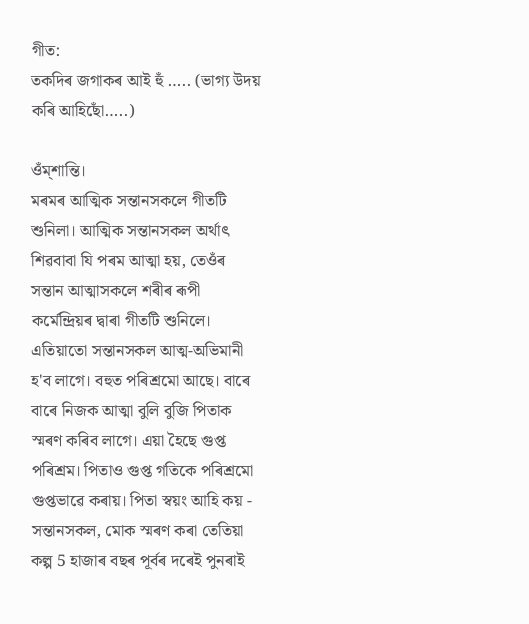গীত:
তকদিৰ জগাকৰ আই হুঁ ….. (ভাগ্য উদয় কৰি আহিছোঁ…..)

ওঁম্শান্তি।
মৰমৰ আত্মিক সন্তানসকলে গীতটি শুনিলা। আত্মিক সন্তানসকল অৰ্থাৎ শিৱবাবা যি পৰম আত্মা হয়, তেওঁৰ সন্তান আত্মাসকলে শৰীৰ ৰূপী কৰ্মেন্দ্ৰিয়ৰ দ্বাৰা গীতটি শুনিলে। এতিয়াতো সন্তানসকল আত্ম-অভিমানী হ'ব লাগে। বহুত পৰিশ্ৰমো আছে। বাৰে বাৰে নিজক আত্মা বুলি বুজি পিতাক স্মৰণ কৰিব লাগে। এয়া হৈছে গুপ্ত পৰিশ্ৰম। পিতাও গুপ্ত গতিকে পৰিশ্ৰমো গুপ্তভাৱে কৰায়। পিতা স্বয়ং আহি কয় - সন্তানসকল, মোক স্মৰণ কৰা তেতিয়া কল্প 5 হাজাৰ বছৰ পূৰ্বৰ দৰেই পুনৰাই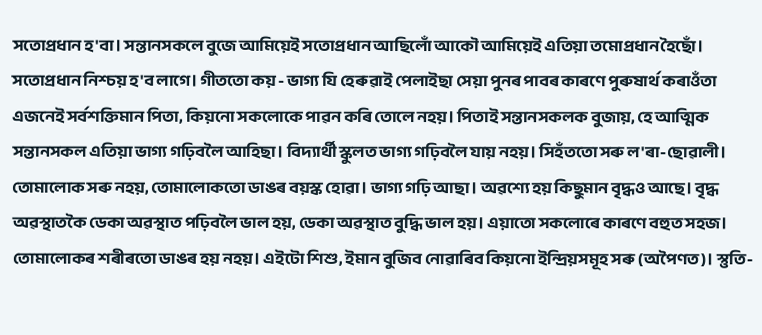সতোপ্ৰধান হ'বা। সন্তানসকলে বুজে আমিয়েই সতোপ্ৰধান আছিলোঁ আকৌ আমিয়েই এতিয়া তমোপ্ৰধান হৈছোঁ। সতোপ্ৰধান নিশ্চয় হ'ব লাগে। গীততো কয় - ভাগ্য যি হেৰুৱাই পেলাইছা সেয়া পুনৰ পাবৰ কাৰণে পুৰুষাৰ্থ কৰাওঁতা এজনেই সৰ্বশক্তিমান পিতা, কিয়নো সকলোকে পাৱন কৰি তোলে নহয়। পিতাই সন্তানসকলক বুজায়, হে আত্মিক সন্তানসকল এতিয়া ভাগ্য গঢ়িবলৈ আহিছা। বিদ্যাৰ্থী স্কুলত ভাগ্য গঢ়িবলৈ যায় নহয়। সিহঁততো সৰু ল'ৰা-ছোৱালী। তোমালোক সৰু নহয়, তোমালোকতো ডাঙৰ বয়স্ক হোৱা। ভাগ্য গঢ়ি আছা। অৱশ্যে হয় কিছুমান বৃদ্ধও আছে। বৃদ্ধ অৱস্থাতকৈ ডেকা অৱস্থাত পঢ়িবলৈ ভাল হয়, ডেকা অৱস্থাত বুদ্ধি ভাল হয়। এয়াতো সকলোৰে কাৰণে বহুত সহজ। তোমালোকৰ শৰীৰতো ডাঙৰ হয় নহয়। এইটো শিশু, ইমান বুজিব নোৱাৰিব কিয়নো ইন্দ্ৰিয়সমূহ সৰু (অপৈণত)। স্তুতি-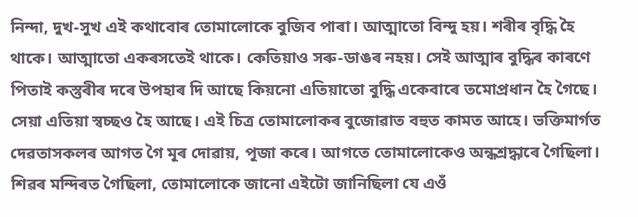নিন্দা, দুখ-সুখ এই কথাবোৰ তোমালোকে বুজিব পাৰা। আত্মাতো বিন্দু হয়। শৰীৰ বৃদ্ধি হৈ থাকে। আত্মাতো একৰসতেই থাকে। কেতিয়াও সৰু-ডাঙৰ নহয়। সেই আত্মাৰ বুদ্ধিৰ কাৰণে পিতাই কস্তুৰীৰ দৰে উপহাৰ দি আছে কিয়নো এতিয়াতো বুদ্ধি একেবাৰে তমোপ্ৰধান হৈ গৈছে। সেয়া এতিয়া স্বচ্ছও হৈ আছে। এই চিত্ৰ তোমালোকৰ বুজোৱাত বহুত কামত আহে। ভক্তিমাৰ্গত দেৱতাসকলৰ আগত গৈ মূৰ দোৱায়, পূজা কৰে। আগতে তোমালোকেও অন্ধশ্ৰদ্ধাৰে গৈছিলা। শিৱৰ মন্দিৰত গৈছিলা, তোমালোকে জানো এইটো জানিছিলা যে এওঁ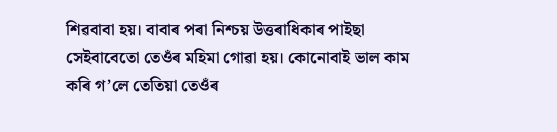শিৱবাবা হয়। বাবাৰ পৰা নিশ্চয় উত্তৰাধিকাৰ পাইছা সেইবাবেতো তেওঁৰ মহিমা গোৱা হয়। কোনোবাই ভাল কাম কৰি গ’লে তেতিয়া তেওঁৰ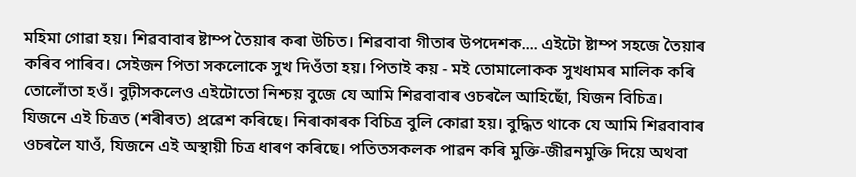মহিমা গোৱা হয়। শিৱবাবাৰ ষ্টাম্প তৈয়াৰ কৰা উচিত। শিৱবাবা গীতাৰ উপদেশক.... এইটো ষ্টাম্প সহজে তৈয়াৰ কৰিব পাৰিব। সেইজন পিতা সকলোকে সুখ দিওঁতা হয়। পিতাই কয় - মই তোমালোকক সুখধামৰ মালিক কৰি তোলোঁতা হওঁ। বুঢ়ীসকলেও এইটোতো নিশ্চয় বুজে যে আমি শিৱবাবাৰ ওচৰলৈ আহিছোঁ, যিজন বিচিত্ৰ। যিজনে এই চিত্ৰত (শৰীৰত) প্ৰৱেশ কৰিছে। নিৰাকাৰক বিচিত্ৰ বুলি কোৱা হয়। বুদ্ধিত থাকে যে আমি শিৱবাবাৰ ওচৰলৈ যাওঁ, যিজনে এই অস্থায়ী চিত্ৰ ধাৰণ কৰিছে। পতিতসকলক পাৱন কৰি মুক্তি-জীৱনমুক্তি দিয়ে অথবা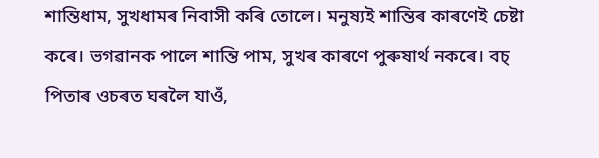শান্তিধাম, সুখধামৰ নিবাসী কৰি তোলে। মনুষ্যই শান্তিৰ কাৰণেই চেষ্টা কৰে। ভগৱানক পালে শান্তি পাম, সুখৰ কাৰণে পুৰুষাৰ্থ নকৰে। বচ্‌ পিতাৰ ওচৰত ঘৰলৈ যাওঁ,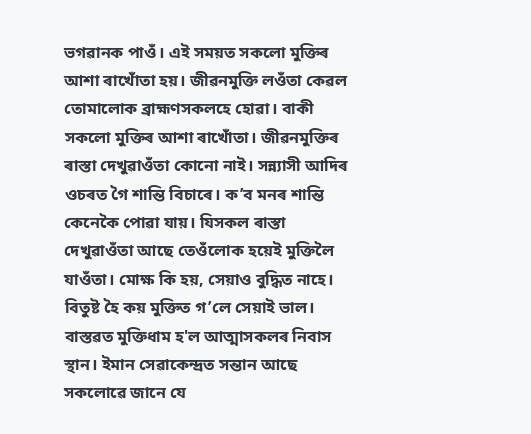ভগৱানক পাওঁ। এই সময়ত সকলো মুক্তিৰ আশা ৰাখোঁতা হয়। জীৱনমুক্তি লওঁতা কেৱল তোমালোক ব্ৰাহ্মণসকলহে হোৱা। বাকী সকলো মুক্তিৰ আশা ৰাখোঁতা। জীৱনমুক্তিৰ ৰাস্তা দেখুৱাওঁতা কোনো নাই। সন্ন্যাসী আদিৰ ওচৰত গৈ শান্তি বিচাৰে। ক’ব মনৰ শান্তি কেনেকৈ পোৱা যায়। যিসকল ৰাস্তা দেখুৱাওঁতা আছে তেওঁলোক হয়েই মুক্তিলৈ যাওঁতা। মোক্ষ কি হয়, সেয়াও বুদ্ধিত নাহে। বিতুষ্ট হৈ কয় মুক্তিত গ’লে সেয়াই ভাল। বাস্তৱত মুক্তিধাম হ'ল আত্মাসকলৰ নিবাস স্থান। ইমান সেৱাকেন্দ্ৰত সন্তান আছে সকলোৱে জানে যে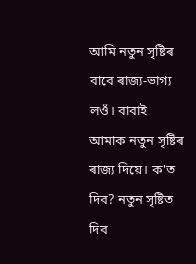আমি নতুন সৃষ্টিৰ বাবে ৰাজ্য-ভাগ্য লওঁ। বাবাই আমাক নতুন সৃষ্টিৰ ৰাজ্য দিয়ে। ক'ত দিব? নতুন সৃষ্টিত দিব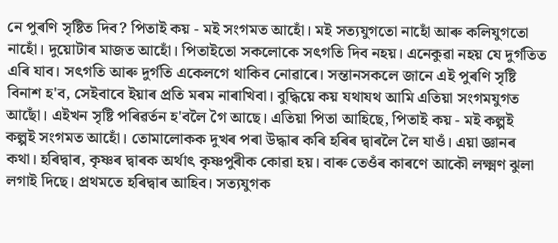নে পুৰণি সৃষ্টিত দিব? পিতাই কয় - মই সংগমত আহোঁ। মই সত্যযুগতো নাহোঁ আৰু কলিযুগতো নাহোঁ। দুয়োটাৰ মাজত আহোঁ। পিতাইতো সকলোকে সৎগতি দিব নহয়। এনেকুৱা নহয় যে দুৰ্গতিত এৰি যাব। সৎগতি আৰু দুৰ্গতি একেলগে থাকিব নোৱাৰে। সন্তানসকলে জানে এই পুৰণি সৃষ্টি বিনাশ হ'ব, সেইবাবে ইয়াৰ প্ৰতি মৰম নাৰাখিবা। বুদ্ধিয়ে কয় যথাযথ আমি এতিয়া সংগমযুগত আছোঁ। এইখন সৃষ্টি পৰিৱৰ্তন হ'বলৈ গৈ আছে। এতিয়া পিতা আহিছে, পিতাই কয় - মই কল্পই কল্পই সংগমত আহোঁ। তোমালোকক দুখৰ পৰা উদ্ধাৰ কৰি হৰিৰ দ্বাৰলৈ লৈ যাওঁ। এয়া জ্ঞানৰ কথা। হৰিদ্বাৰ, কৃষ্ণৰ দ্বাৰক অর্থাৎ কৃষ্ণপুৰীক কোৱা হয়। বাৰু তেওঁৰ কাৰণে আকৌ লক্ষ্মণ ঝুলা লগাই দিছে। প্ৰথমতে হৰিদ্বাৰ আহিব। সত্যযুগক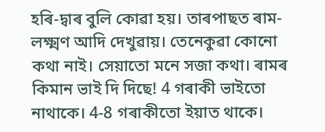হৰি-দ্বাৰ বুলি কোৱা হয়। তাৰপাছত ৰাম-লক্ষ্মণ আদি দেখুৱায়। তেনেকুৱা কোনো কথা নাই। সেয়াতো মনে সজা কথা। ৰামৰ কিমান ভাই দি দিছে! 4 গৰাকী ভাইতো নাথাকে। 4-8 গৰাকীতো ইয়াত থাকে।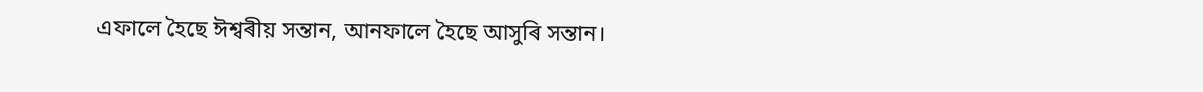এফালে হৈছে ঈশ্বৰীয় সন্তান, আনফালে হৈছে আসুৰি সন্তান।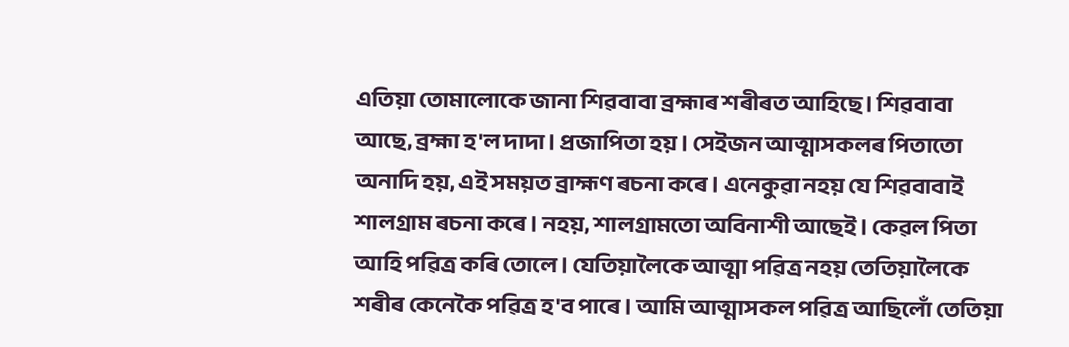এতিয়া তোমালোকে জানা শিৱবাবা ব্ৰহ্মাৰ শৰীৰত আহিছে। শিৱবাবা আছে, ব্ৰহ্মা হ'ল দাদা। প্ৰজাপিতা হয়। সেইজন আত্মাসকলৰ পিতাতো অনাদি হয়, এই সময়ত ব্ৰাহ্মণ ৰচনা কৰে। এনেকুৱা নহয় যে শিৱবাবাই শালগ্ৰাম ৰচনা কৰে। নহয়, শালগ্ৰামতো অবিনাশী আছেই। কেৱল পিতা আহি পৱিত্ৰ কৰি তোলে। যেতিয়ালৈকে আত্মা পৱিত্ৰ নহয় তেতিয়ালৈকে শৰীৰ কেনেকৈ পৱিত্ৰ হ'ব পাৰে। আমি আত্মাসকল পৱিত্ৰ আছিলোঁ তেতিয়া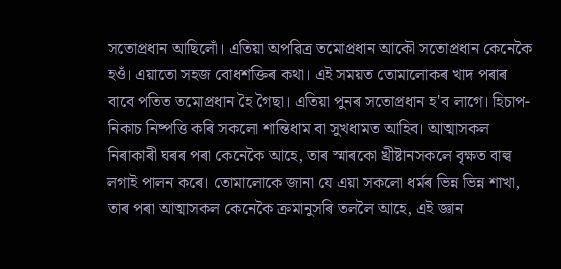সতোপ্ৰধান আছিলোঁ। এতিয়া অপৱিত্ৰ তমোপ্ৰধান আকৌ সতোপ্ৰধান কেনেকৈ হওঁ। এয়াতো সহজ বোধশক্তিৰ কথা। এই সময়ত তোমালোকৰ খাদ পৰাৰ বাবে পতিত তমোপ্ৰধান হৈ গৈছা। এতিয়া পুনৰ সতোপ্ৰধান হ'ব লাগে। হিচাপ-নিকাচ নিষ্পত্তি কৰি সকলো শান্তিধাম বা সুখধামত আহিব। আত্মাসকল নিৰাকাৰী ঘৰৰ পৰা কেনেকৈ আহে, তাৰ স্মাৰকো খ্ৰীষ্টানসকলে বৃক্ষত বাল্ব লগাই পালন কৰে। তোমালোকে জানা যে এয়া সকলো ধৰ্মৰ ভিন্ন ভিন্ন শাখা, তাৰ পৰা আত্মাসকল কেনেকৈ ক্ৰমানুসৰি তললৈ আহে, এই জ্ঞান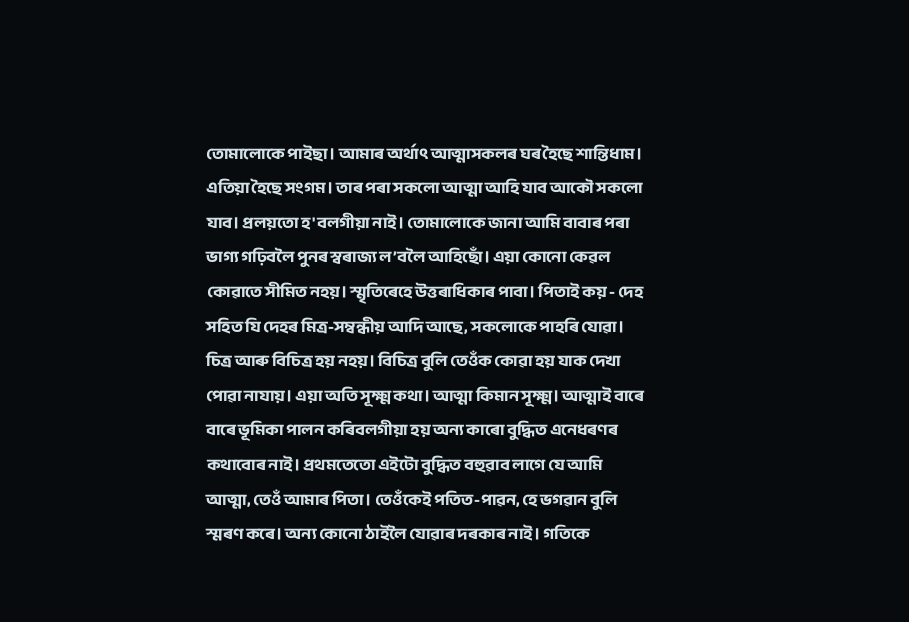তোমালোকে পাইছা। আমাৰ অৰ্থাৎ আত্মাসকলৰ ঘৰ হৈছে শান্তিধাম। এতিয়া হৈছে সংগম। তাৰ পৰা সকলো আত্মা আহি যাব আকৌ সকলো যাব। প্ৰলয়তো হ'বলগীয়া নাই। তোমালোকে জানা আমি বাবাৰ পৰা ভাগ্য গঢ়িবলৈ পুনৰ স্বৰাজ্য ল’বলৈ আহিছোঁ। এয়া কোনো কেৱল কোৱাতে সীমিত নহয়। স্মৃতিৰেহে উত্তৰাধিকাৰ পাবা। পিতাই কয় - দেহ সহিত যি দেহৰ মিত্ৰ-সম্বন্ধীয় আদি আছে, সকলোকে পাহৰি যোৱা। চিত্ৰ আৰু বিচিত্ৰ হয় নহয়। বিচিত্ৰ বুলি তেওঁক কোৱা হয় যাক দেখা পোৱা নাযায়। এয়া অতি সূক্ষ্ম কথা। আত্মা কিমান সূক্ষ্ম। আত্মাই বাৰে বাৰে ভূমিকা পালন কৰিবলগীয়া হয় অন্য কাৰো বুদ্ধিত এনেধৰণৰ কথাবোৰ নাই। প্ৰথমতেতো এইটো বুদ্ধিত বহুৱাব লাগে যে আমি আত্মা, তেওঁ আমাৰ পিতা। তেওঁকেই পতিত-পাৱন, হে ভগৱান বুলি স্মৰণ কৰে। অন্য কোনো ঠাইলৈ যোৱাৰ দৰকাৰ নাই। গতিকে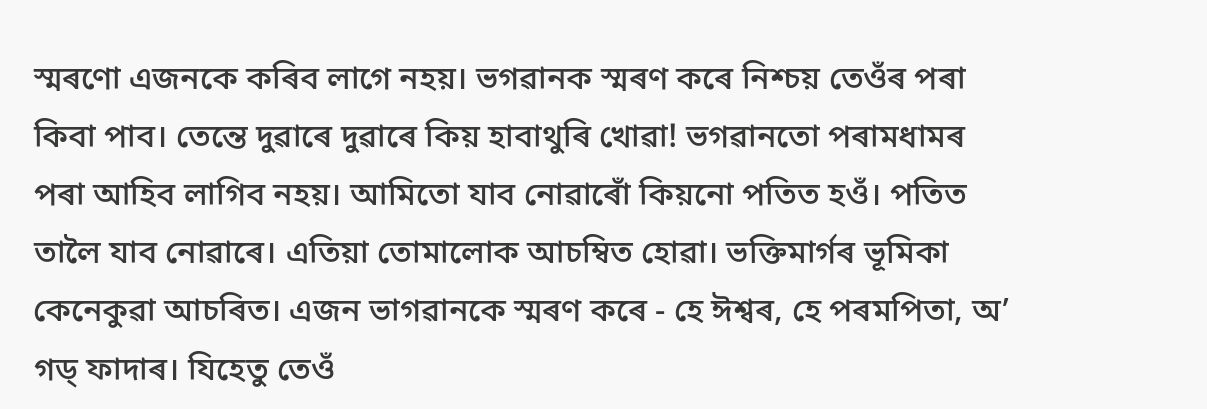স্মৰণো এজনকে কৰিব লাগে নহয়। ভগৱানক স্মৰণ কৰে নিশ্চয় তেওঁৰ পৰা কিবা পাব। তেন্তে দুৱাৰে দুৱাৰে কিয় হাবাথুৰি খোৱা! ভগৱানতো পৰামধামৰ পৰা আহিব লাগিব নহয়। আমিতো যাব নোৱাৰোঁ কিয়নো পতিত হওঁ। পতিত তালৈ যাব নোৱাৰে। এতিয়া তোমালোক আচম্বিত হোৱা। ভক্তিমাৰ্গৰ ভূমিকা কেনেকুৱা আচৰিত। এজন ভাগৱানকে স্মৰণ কৰে - হে ঈশ্বৰ, হে পৰমপিতা, অ’ গড্‌ ফাদাৰ। যিহেতু তেওঁ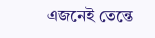এজনেই তেন্তে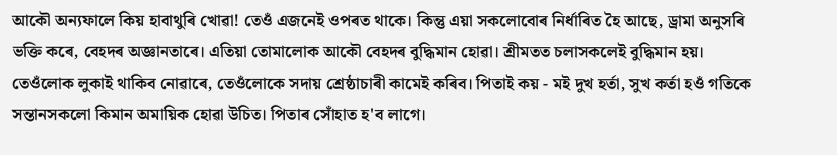আকৌ অন্যফালে কিয় হাবাথুৰি খোৱা! তেওঁ এজনেই ওপৰত থাকে। কিন্তু এয়া সকলোবোৰ নিৰ্ধাৰিত হৈ আছে, ড্ৰামা অনুসৰি ভক্তি কৰে, বেহদৰ অজ্ঞানতাৰে। এতিয়া তোমালোক আকৌ বেহদৰ বুদ্ধিমান হোৱা। শ্রীমতত চলাসকলেই বুদ্ধিমান হয়। তেওঁলোক লুকাই থাকিব নোৱাৰে, তেওঁলোকে সদায় শ্ৰেষ্ঠাচাৰী কামেই কৰিব। পিতাই কয় - মই দুখ হৰ্তা, সুখ কৰ্তা হওঁ গতিকে সন্তানসকলো কিমান অমায়িক হোৱা উচিত। পিতাৰ সোঁহাত হ'ব লাগে।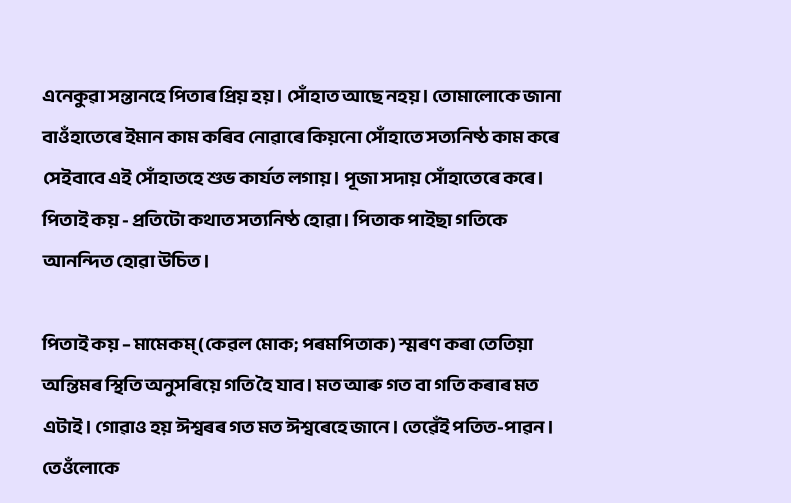এনেকুৱা সন্তানহে পিতাৰ প্রিয় হয়। সোঁহাত আছে নহয়। তোমালোকে জানা বাওঁহাতেৰে ইমান কাম কৰিব নোৱাৰে কিয়নো সোঁহাতে সত্যনিষ্ঠ কাম কৰে সেইবাবে এই সোঁহাতহে শুভ কাৰ্যত লগায়। পূজা সদায় সোঁহাতেৰে কৰে। পিতাই কয় - প্ৰতিটো কথাত সত্যনিষ্ঠ হোৱা। পিতাক পাইছা গতিকে আনন্দিত হোৱা উচিত।

পিতাই কয় – মামেকম্‌ (কেৱল মোক; পৰমপিতাক) স্মৰণ কৰা তেতিয়া অন্তিমৰ স্থিতি অনুসৰিয়ে গতি হৈ যাব। মত আৰু গত বা গতি কৰাৰ মত এটাই। গোৱাও হয় ঈশ্বৰৰ গত মত ঈশ্বৰেহে জানে। তেৱেঁই পতিত-পাৱন। তেওঁলোকে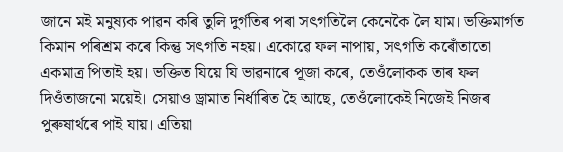জানে মই মনুষ্যক পাৱন কৰি তুলি দুৰ্গতিৰ পৰা সৎগতিলৈ কেনেকৈ লৈ যাম। ভক্তিমাৰ্গত কিমান পৰিশ্ৰম কৰে কিন্তু সৎগতি নহয়। একোৱে ফল নাপায়, সৎগতি কৰোঁতাতো একমাত্ৰ পিতাই হয়। ভক্তিত যিয়ে যি ভাৱনাৰে পূজা কৰে, তেওঁলোকক তাৰ ফল দিওঁতাজনো ময়েই। সেয়াও ড্ৰামাত নিৰ্ধাৰিত হৈ আছে, তেওঁলোকেই নিজেই নিজৰ পুৰুষাৰ্থৰে পাই যায়। এতিয়া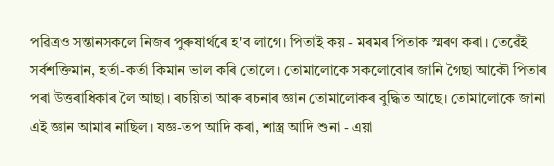পৱিত্ৰও সন্তানসকলে নিজৰ পুৰুষাৰ্থৰে হ'ব লাগে। পিতাই কয় - মৰমৰ পিতাক স্মৰণ কৰা। তেৱেঁই সৰ্বশক্তিমান, হৰ্তা-কৰ্তা কিমান ভাল কৰি তোলে। তোমালোকে সকলোবোৰ জানি গৈছা আকৌ পিতাৰ পৰা উত্তৰাধিকাৰ লৈ আছা। ৰচয়িতা আৰু ৰচনাৰ জ্ঞান তোমালোকৰ বুদ্ধিত আছে। তোমালোকে জানা এই জ্ঞান আমাৰ নাছিল। যজ্ঞ-তপ আদি কৰা, শাস্ত্ৰ আদি শুনা - এয়া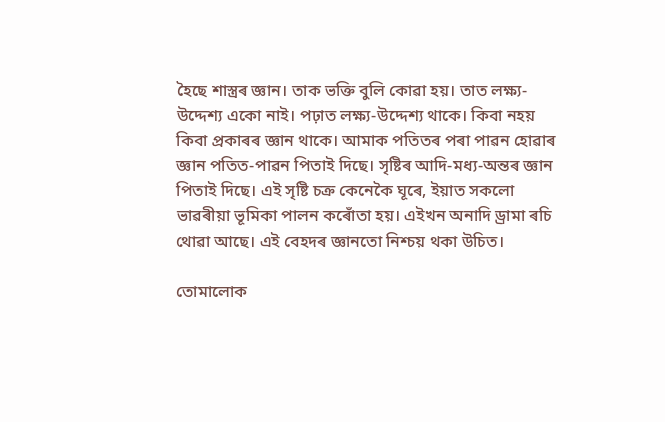হৈছে শাস্ত্ৰৰ জ্ঞান। তাক ভক্তি বুলি কোৱা হয়। তাত লক্ষ্য-উদ্দেশ্য একো নাই। পঢ়াত লক্ষ্য-উদ্দেশ্য থাকে। কিবা নহয় কিবা প্ৰকাৰৰ জ্ঞান থাকে। আমাক পতিতৰ পৰা পাৱন হোৱাৰ জ্ঞান পতিত-পাৱন পিতাই দিছে। সৃষ্টিৰ আদি-মধ্য-অন্তৰ জ্ঞান পিতাই দিছে। এই সৃষ্টি চক্ৰ কেনেকৈ ঘূৰে, ইয়াত সকলো ভাৱৰীয়া ভূমিকা পালন কৰোঁতা হয়। এইখন অনাদি ড্ৰামা ৰচি থোৱা আছে। এই বেহদৰ জ্ঞানতো নিশ্চয় থকা উচিত।

তোমালোক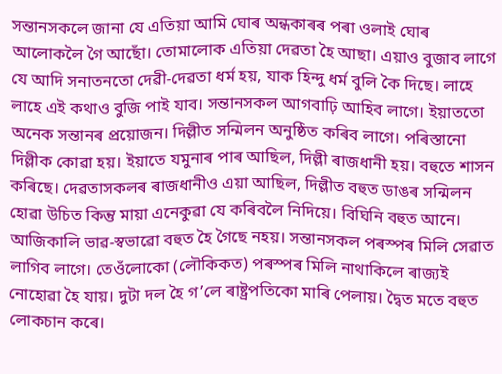সন্তানসকলে জানা যে এতিয়া আমি ঘোৰ অন্ধকাৰৰ পৰা ওলাই ঘোৰ আলোকলৈ গৈ আছোঁ। তোমালোক এতিয়া দেৱতা হৈ আছা। এয়াও বুজাব লাগে যে আদি সনাতনতো দেৱী-দেৱতা ধৰ্ম হয়, যাক হিন্দু ধৰ্ম বুলি কৈ দিছে। লাহে লাহে এই কথাও বুজি পাই যাব। সন্তানসকল আগবাঢ়ি আহিব লাগে। ইয়াততো অনেক সন্তানৰ প্ৰয়োজন। দিল্লীত সন্মিলন অনুষ্ঠিত কৰিব লাগে। পৰিস্তানো দিল্লীক কোৱা হয়। ইয়াতে যমুনাৰ পাৰ আছিল, দিল্লী ৰাজধানী হয়। বহুতে শাসন কৰিছে। দেৱতাসকলৰ ৰাজধানীও এয়া আছিল, দিল্লীত বহুত ডাঙৰ সন্মিলন হোৱা উচিত কিন্তু মায়া এনেকুৱা যে কৰিবলৈ নিদিয়ে। বিঘিনি বহুত আনে। আজিকালি ভাৱ-স্বভাৱো বহুত হৈ গৈছে নহয়। সন্তানসকল পৰস্পৰ মিলি সেৱাত লাগিব লাগে। তেওঁলোকো (লৌকিকত) পৰস্পৰ মিলি নাথাকিলে ৰাজ্যই নোহোৱা হৈ যায়। দুটা দল হৈ গ’লে ৰাষ্ট্ৰপতিকো মাৰি পেলায়। দ্বৈত মতে বহুত লোকচান কৰে।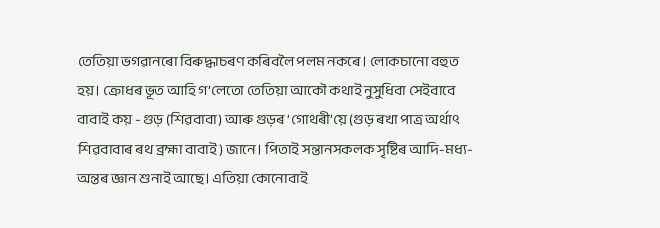তেতিয়া ভগৱানৰো বিৰুদ্ধাচৰণ কৰিবলৈ পলম নকৰে। লোকচানো বহুত হয়। ক্ৰোধৰ ভূত আহি গ’লেতো তেতিয়া আকৌ কথাই নুসুধিবা সেইবাবে বাবাই কয় - গুড় (শিৱবাবা) আৰু গুড়ৰ ‘গোথৰী’য়ে (গুড় ৰখা পাত্ৰ অৰ্থাৎ শিৱবাবাৰ ৰথ ব্ৰহ্মা বাবাই) জানে। পিতাই সন্তানসকলক সৃষ্টিৰ আদি-মধ্য-অন্তৰ জ্ঞান শুনাই আছে। এতিয়া কোনোবাই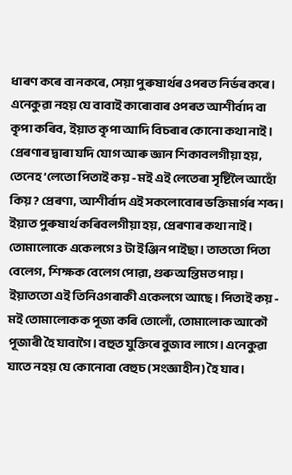ধাৰণ কৰে বা নকৰে, সেয়া পুৰুষাৰ্থৰ ওপৰত নিৰ্ভৰ কৰে। এনেকুৱা নহয় যে বাবাই কাৰোবাৰ ওপৰত আশীৰ্বাদ বা কৃপা কৰিব, ইয়াত কৃপা আদি বিচৰাৰ কোনো কথা নাই। প্ৰেৰণাৰ দ্বাৰা যদি যোগ আৰু জ্ঞান শিকাবলগীয়া হয়, তেনেহ’লেতো পিতাই কয় - মই এই লেতেৰা সৃষ্টিলৈ আহোঁ কিয়? প্ৰেৰণা, আশীৰ্বাদ এই সকলোবোৰ ভক্তিমাৰ্গৰ শব্দ। ইয়াত পুৰুষাৰ্থ কৰিবলগীয়া হয়, প্ৰেৰণাৰ কথা নাই। তোমালোকে একেলগে 3 টা ইঞ্জিন পাইছা। তাততো পিতা বেলেগ, শিক্ষক বেলেগ পোৱা, গুৰু অন্তিমত পায়। ইয়াততো এই তিনিওগৰাকী একেলগে আছে। পিতাই কয় - মই তোমালোকক পূজ্য কৰি তোলোঁ, তোমালোক আকৌ পূজাৰী হৈ যাবাগৈ। বহুত যুক্তিৰে বুজাব লাগে। এনেকুৱা যাতে নহয় যে কোনোবা বেহুচ (সংজ্ঞাহীন) হৈ যাব।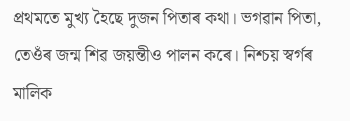প্ৰথমতে মুখ্য হৈছে দুজন পিতাৰ কথা। ভগৱান পিতা, তেওঁৰ জন্ম শিৱ জয়ন্তীও পালন কৰে। নিশ্চয় স্বৰ্গৰ মালিক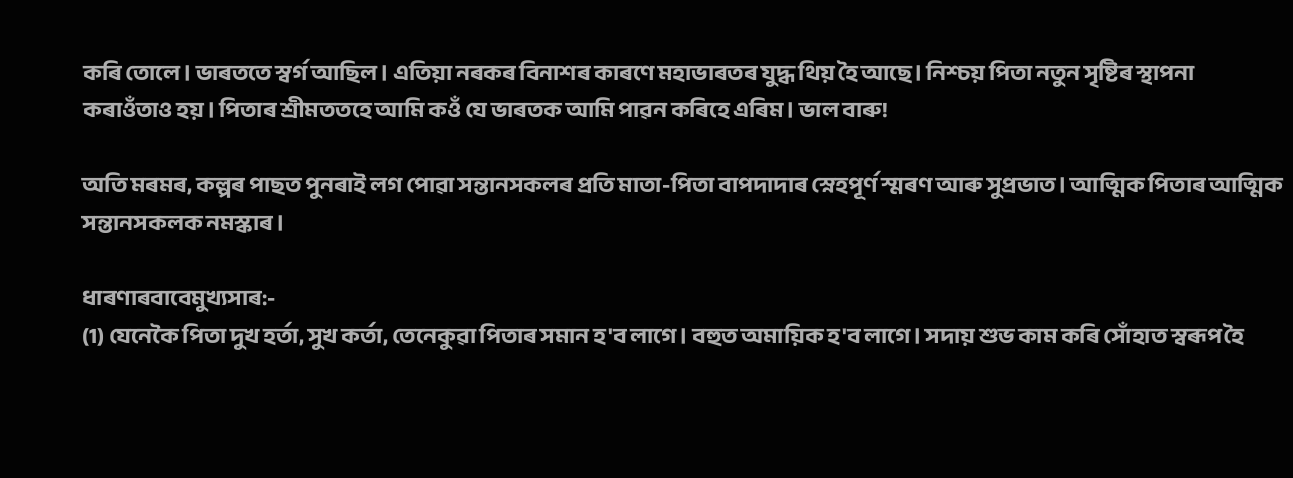কৰি তোলে। ভাৰততে স্বর্গ আছিল। এতিয়া নৰকৰ বিনাশৰ কাৰণে মহাভাৰতৰ যুদ্ধ থিয় হৈ আছে। নিশ্চয় পিতা নতুন সৃষ্টিৰ স্থাপনা কৰাওঁতাও হয়। পিতাৰ শ্রীমততহে আমি কওঁ যে ভাৰতক আমি পাৱন কৰিহে এৰিম। ভাল বাৰু!

অতি মৰমৰ, কল্পৰ পাছত পুনৰাই লগ পোৱা সন্তানসকলৰ প্ৰতি মাতা-পিতা বাপদাদাৰ স্নেহপূৰ্ণ স্মৰণ আৰু সুপ্ৰভাত। আত্মিক পিতাৰ আত্মিক সন্তানসকলক নমস্কাৰ।

ধাৰণাৰবাবেমুখ্যসাৰ:-
(1) যেনেকৈ পিতা দুখ হৰ্তা, সুখ কৰ্তা, তেনেকুৱা পিতাৰ সমান হ'ব লাগে। বহুত অমায়িক হ'ব লাগে। সদায় শুভ কাম কৰি সোঁহাত স্বৰূপ হৈ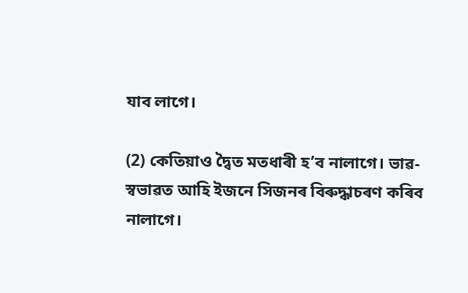যাব লাগে।

(2) কেতিয়াও দ্বৈত মতধাৰী হ’ব নালাগে। ভাৱ-স্বভাৱত আহি ইজনে সিজনৰ বিৰুদ্ধাচৰণ কৰিব নালাগে।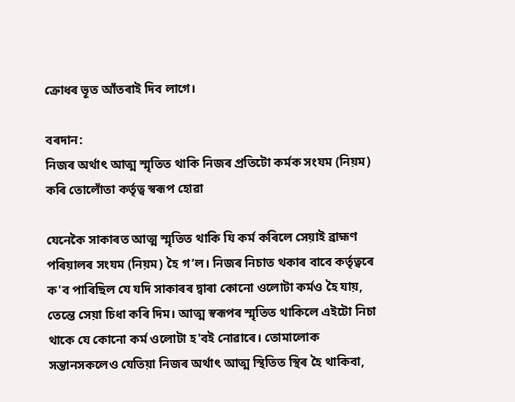ক্ৰোধৰ ভূত আঁতৰাই দিব লাগে।

বৰদান:
নিজৰ অৰ্থাৎ আত্ম স্মৃতিত থাকি নিজৰ প্ৰতিটো কৰ্মক সংযম (নিয়ম) কৰি তোলোঁতা কৰ্তৃত্ব স্বৰূপ হোৱা

যেনেকৈ সাকাৰত আত্ম স্মৃতিত থাকি যি কৰ্ম কৰিলে সেয়াই ব্ৰাহ্মণ পৰিয়ালৰ সংযম (নিয়ম) হৈ গ’ল। নিজৰ নিচাত থকাৰ বাবে কৰ্তৃত্বৰে ক'ব পাৰিছিল যে যদি সাকাৰৰ দ্বাৰা কোনো ওলোটা কৰ্মও হৈ যায়, তেন্তে সেয়া চিধা কৰি দিম। আত্ম স্বৰূপৰ স্মৃতিত থাকিলে এইটো নিচা থাকে যে কোনো কৰ্ম ওলোটা হ'বই নোৱাৰে। তোমালোক সন্তানসকলেও যেতিয়া নিজৰ অৰ্থাৎ আত্ম স্থিতিত স্থিৰ হৈ থাকিবা,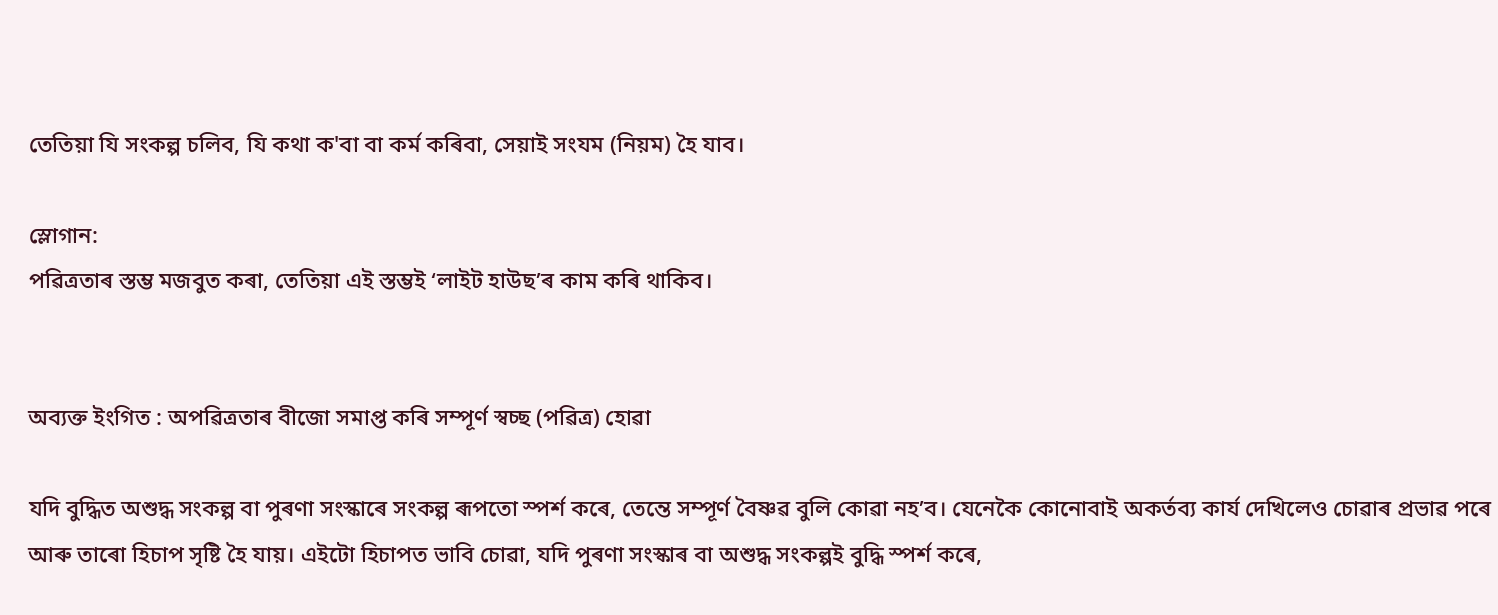তেতিয়া যি সংকল্প চলিব, যি কথা ক'বা বা কৰ্ম কৰিবা, সেয়াই সংযম (নিয়ম) হৈ যাব।

স্লোগান:
পৱিত্ৰতাৰ স্তম্ভ মজবুত কৰা, তেতিয়া এই স্তম্ভই ‘লাইট হাউছ’ৰ কাম কৰি থাকিব।


অব্যক্ত ইংগিত : অপৱিত্ৰতাৰ বীজো সমাপ্ত কৰি সম্পূৰ্ণ স্বচ্ছ (পৱিত্ৰ) হোৱা

যদি বুদ্ধিত অশুদ্ধ সংকল্প বা পুৰণা সংস্কাৰে সংকল্প ৰূপতো স্পৰ্শ কৰে, তেন্তে সম্পূৰ্ণ বৈষ্ণৱ বুলি কোৱা নহ’ব। যেনেকৈ কোনোবাই অকৰ্তব্য কাৰ্য দেখিলেও চোৱাৰ প্ৰভাৱ পৰে আৰু তাৰো হিচাপ সৃষ্টি হৈ যায়। এইটো হিচাপত ভাবি চোৱা, যদি পুৰণা সংস্কাৰ বা অশুদ্ধ সংকল্পই বুদ্ধি স্পৰ্শ কৰে,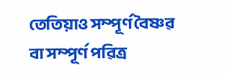তেতিয়াও সম্পূৰ্ণ বৈষ্ণৱ বা সম্পূৰ্ণ পৱিত্ৰ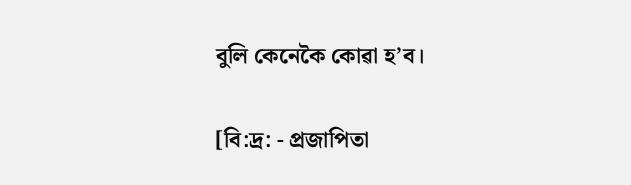বুলি কেনেকৈ কোৱা হ’ব।

[বি:দ্ৰ: - প্ৰজাপিতা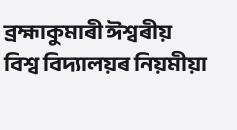ব্ৰহ্মাকুমাৰী ঈশ্বৰীয় বিশ্ব বিদ্যালয়ৰ নিয়মীয়া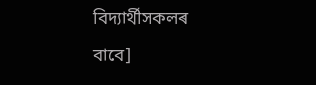বিদ্যাৰ্থীসকলৰ বাবে]